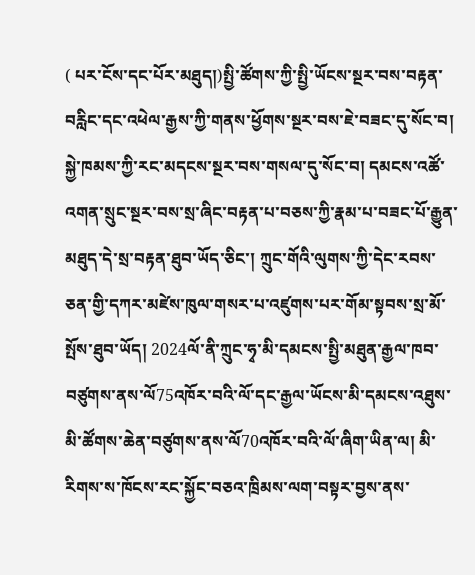( པར་ངོས་དང་པོར་མཐུད།)སྤྱི་ཚོགས་ཀྱི་སྤྱི་ཡོངས་སྔར་བས་བརྟན་བརླིང་དང་འཕེལ་རྒྱས་ཀྱི་གནས་ཕྱོགས་སྔར་བས་ཇེ་བཟང་དུ་སོང་བ། སྐྱེ་ཁམས་ཀྱི་རང་མདངས་སྔར་བས་གསལ་དུ་སོང་བ། དམངས་འཚོ་འགན་སྲུང་སྔར་བས་སྲ་ཞིང་བརྟན་པ་བཅས་ཀྱི་རྣམ་པ་བཟང་པོ་རྒྱུན་མཐུད་དེ་སྲ་བརྟན་ཐུབ་ཡོད་ཅིང་། ཀྲུང་གོའི་ལུགས་ཀྱི་དེང་རབས་ཅན་གྱི་དཀར་མཛེས་ཁུལ་གསར་པ་འཛུགས་པར་གོམ་སྟབས་སྲ་མོ་སྤོས་ཐུབ་ཡོད། 2024ལོ་ནི་ཀྲུང་ཧྭ་མི་དམངས་སྤྱི་མཐུན་རྒྱལ་ཁབ་བཙུགས་ནས་ལོ75འཁོར་བའི་ལོ་དང་རྒྱལ་ཡོངས་མི་དམངས་འཐུས་མི་ཚོགས་ཆེན་བཙུགས་ནས་ལོ70འཁོར་བའི་ལོ་ཞིག་ཡིན་ལ། མི་རིགས་ས་ཁོངས་རང་སྐྱོང་བཅའ་ཁྲིམས་ལག་བསྟར་བྱས་ནས་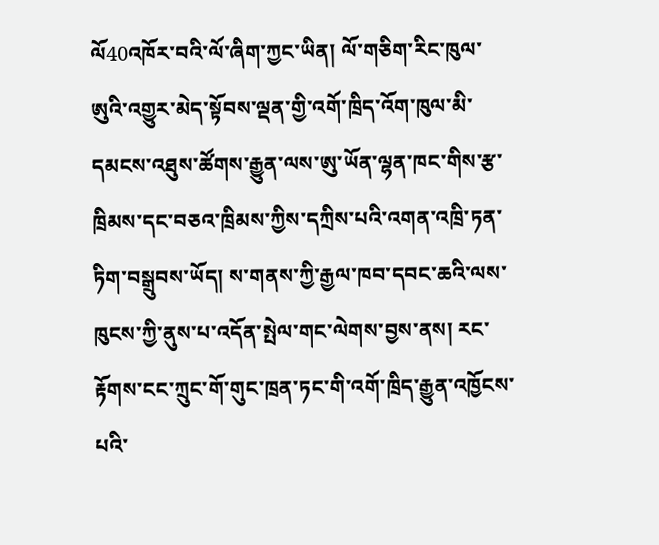ལོ40འཁོར་བའི་ལོ་ཞིག་ཀྱང་ཡིན། ལོ་གཅིག་རིང་ཁུལ་ཨུའི་འགྱུར་མེད་སྟོབས་ལྡན་གྱི་འགོ་ཁྲིད་འོག་ཁུལ་མི་དམངས་འཐུས་ཚོགས་རྒྱུན་ལས་ཨུ་ཡོན་ལྷན་ཁང་གིས་རྩ་ཁྲིམས་དང་བཅའ་ཁྲིམས་ཀྱིས་དཀྲིས་པའི་འགན་འཁྲི་ཏན་ཏིག་བསྒྲུབས་ཡོད། ས་གནས་ཀྱི་རྒྱལ་ཁབ་དབང་ཆའི་ལས་ཁུངས་ཀྱི་ནུས་པ་འདོན་སྤེལ་གང་ལེགས་བྱས་ནས། རང་རྟོགས་ངང་ཀྲུང་གོ་གུང་ཁྲན་ཏང་གི་འགོ་ཁྲིད་རྒྱུན་འཁྱོངས་པའི་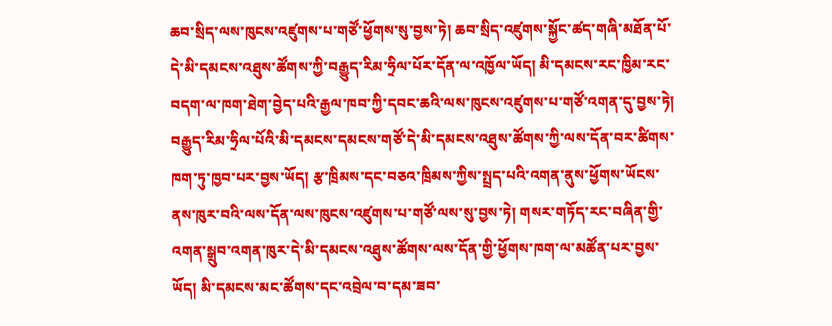ཆབ་སྲིད་ལས་ཁུངས་འཛུགས་པ་གཙོ་ཕྱོགས་སུ་བྱས་ཏེ། ཆབ་སྲིད་འཛུགས་སྐྱོང་ཚད་གཞི་མཐོན་པོ་དེ་མི་དམངས་འཐུས་ཚོགས་ཀྱི་བརྒྱུད་རིམ་ཧྲིལ་པོར་དོན་ལ་འཁྱོལ་ཡོད། མི་དམངས་རང་ཁྱིམ་རང་བདག་ལ་ཁག་ཐེག་བྱེད་པའི་རྒྱལ་ཁབ་ཀྱི་དབང་ཆའི་ལས་ཁུངས་འཛུགས་པ་གཙོ་འགན་དུ་བྱས་ཏེ། བརྒྱུད་རིམ་ཧྲིལ་པོའི་མི་དམངས་དམངས་གཙོ་དེ་མི་དམངས་འཐུས་ཚོགས་ཀྱི་ལས་དོན་བར་ཚིགས་ཁག་ཏུ་ཁྱབ་པར་བྱས་ཡོད། རྩ་ཁྲིམས་དང་བཅའ་ཁྲིམས་ཀྱིས་སྤྲད་པའི་འགན་ནུས་ཕྱོགས་ཡོངས་ནས་ཁུར་བའི་ལས་དོན་ལས་ཁུངས་འཛུགས་པ་གཙོ་ལས་སུ་བྱས་ཏེ། གསར་གཏོད་རང་བཞིན་གྱི་འགན་སྒྲུབ་འགན་ཁུར་དེ་མི་དམངས་འཐུས་ཚོགས་ལས་དོན་གྱི་ཕྱོགས་ཁག་ལ་མཚོན་པར་བྱས་ཡོད། མི་དམངས་མང་ཚོགས་དང་འབྲེལ་བ་དམ་ཟབ་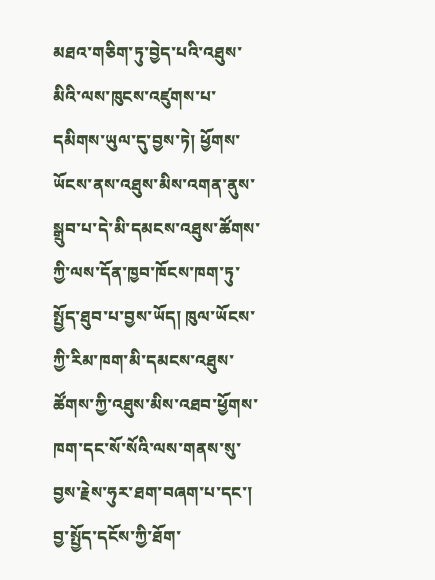མཐའ་གཅིག་ཏུ་བྱེད་པའི་འཐུས་མིའི་ལས་ཁུངས་འཛུགས་པ་དམིགས་ཡུལ་དུ་བྱས་ཏེ། ཕྱོགས་ཡོངས་ནས་འཐུས་མིས་འགན་ནུས་སྒྲུབ་པ་དེ་མི་དམངས་འཐུས་ཚོགས་ཀྱི་ལས་དོན་ཁྱབ་ཁོངས་ཁག་ཏུ་སྤྱོད་ཐུབ་པ་བྱས་ཡོད། ཁུལ་ཡོངས་ཀྱི་རིམ་ཁག་མི་དམངས་འཐུས་ཚོགས་ཀྱི་འཐུས་མིས་འཐབ་ཕྱོགས་ཁག་དང་སོ་སོའི་ལས་གནས་སུ་བྱས་རྗེས་ཧུར་ཐག་བཞག་པ་དང་། བྱ་སྤྱོད་དངོས་ཀྱི་ཐོག་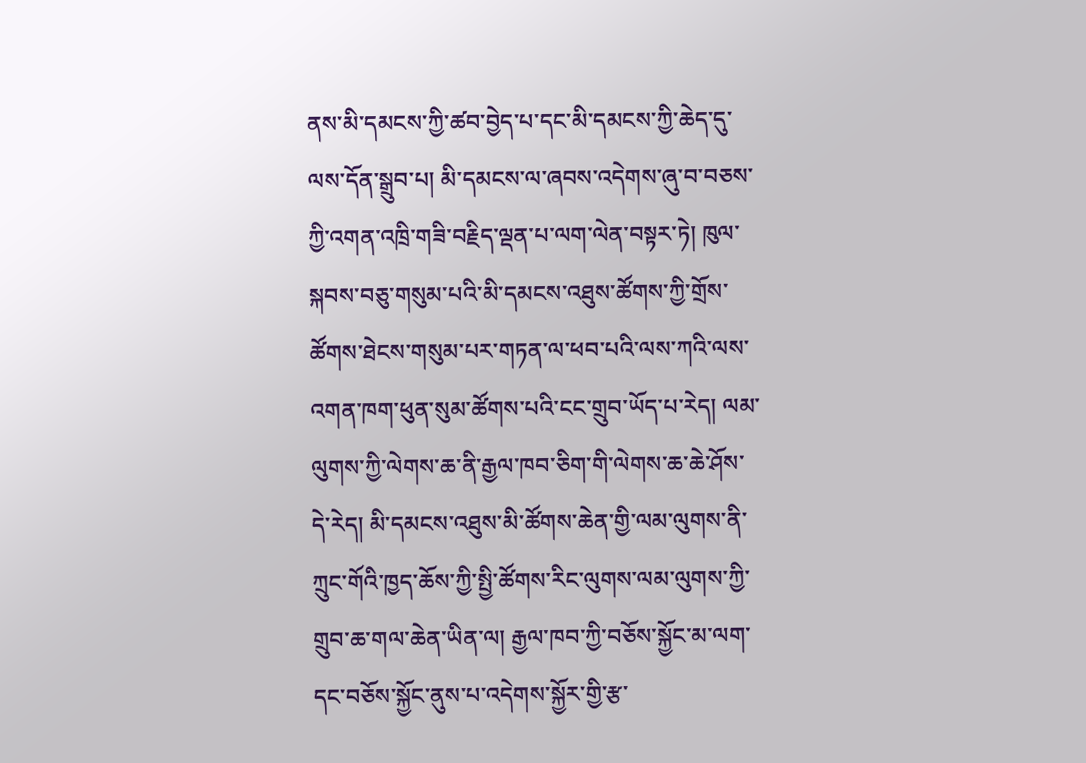ནས་མི་དམངས་ཀྱི་ཚབ་བྱེད་པ་དང་མི་དམངས་ཀྱི་ཆེད་དུ་ལས་དོན་སྒྲུབ་པ། མི་དམངས་ལ་ཞབས་འདེགས་ཞུ་བ་བཅས་ཀྱི་འགན་འཁྲི་གཟི་བརྗིད་ལྡན་པ་ལག་ལེན་བསྟར་ཏེ། ཁུལ་སྐབས་བཅུ་གསུམ་པའི་མི་དམངས་འཐུས་ཚོགས་ཀྱི་གྲོས་ཚོགས་ཐེངས་གསུམ་པར་གཏན་ལ་ཕབ་པའི་ལས་ཀའི་ལས་འགན་ཁག་ཕུན་སུམ་ཚོགས་པའི་ངང་གྲུབ་ཡོད་པ་རེད། ལམ་ལུགས་ཀྱི་ལེགས་ཆ་ནི་རྒྱལ་ཁབ་ཅིག་གི་ལེགས་ཆ་ཆེ་ཤོས་དེ་རེད། མི་དམངས་འཐུས་མི་ཚོགས་ཆེན་གྱི་ལམ་ལུགས་ནི་ཀྲུང་གོའི་ཁྱད་ཆོས་ཀྱི་སྤྱི་ཚོགས་རིང་ལུགས་ལམ་ལུགས་ཀྱི་གྲུབ་ཆ་གལ་ཆེན་ཡིན་ལ། རྒྱལ་ཁབ་ཀྱི་བཅོས་སྐྱོང་མ་ལག་དང་བཅོས་སྐྱོང་ནུས་པ་འདེགས་སྐྱོར་གྱི་རྩ་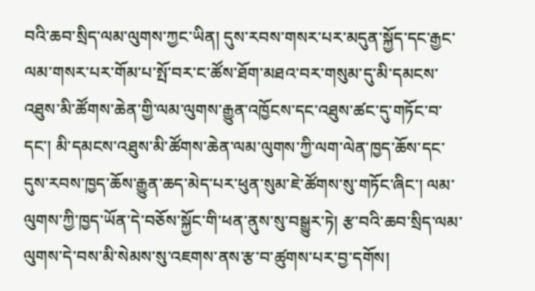བའི་ཆབ་སྲིད་ལམ་ལུགས་ཀྱང་ཡིན། དུས་རབས་གསར་པར་མདུན་སྐྱོད་དང་རྒྱང་ལམ་གསར་པར་གོམ་པ་སྤོ་བར་ང་ཚོས་ཐོག་མཐའ་བར་གསུམ་དུ་མི་དམངས་འཐུས་མི་ཚོགས་ཆེན་གྱི་ལམ་ལུགས་རྒྱུན་འཁྱོངས་དང་འཐུས་ཚང་དུ་གཏོང་བ་དང་། མི་དམངས་འཐུས་མི་ཚོགས་ཆེན་ལམ་ལུགས་ཀྱི་ལག་ལེན་ཁྱད་ཆོས་དང་དུས་རབས་ཁྱད་ཆོས་རྒྱུན་ཆད་མེད་པར་ཕུན་སུམ་ཇེ་ཚོགས་སུ་གཏོང་ཞིང་། ལམ་ལུགས་ཀྱི་ཁྱད་ཡོན་དེ་བཅོས་སྐྱོང་གི་ཕན་ནུས་སུ་བསྒྱུར་ཏེ། རྩ་བའི་ཆབ་སྲིད་ལམ་ལུགས་དེ་བས་མི་སེམས་སུ་འཇགས་ནས་རྩ་བ་ཚུགས་པར་བྱ་དགོས།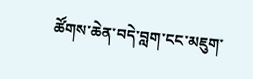ཚོགས་ཆེན་བདེ་བླག་ངང་མཇུག་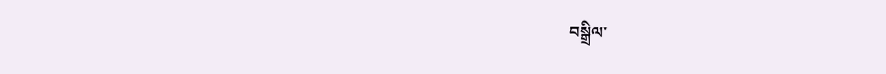བསྒྲིལ་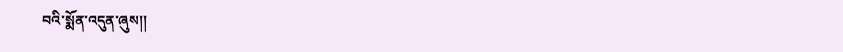བའི་སྨོན་འདུན་ཞུས།།